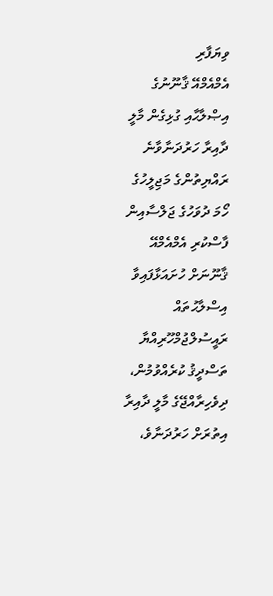ވިޔަފާރި
އެމްއެމްއޭ ޤާނޫނުގެ އިޞްލާޙާއި ގުޅިގެން މާލީ ދާއިރާ ހަރުދަނާވާނެ
ރައްޔިތުންގެ މަޖިލީހުގެ ހޯމަ ދުވަހުގެ ޖަލްސާއިން  ފާސްކުރި އެމްއެމްއޭ ޤާނޫނަށް ހުށައަޅާފައިވާ އިސްލާޙުތައް ރައީސުލްޖުމްހޫރިއްޔާ ތަސްދީޤު ކުރެއްވުމުން، ދިވެހިރާއްޖޭގެ މާލީ ދާއިރާ އިތުރަށް ހަރުދަނާވެ،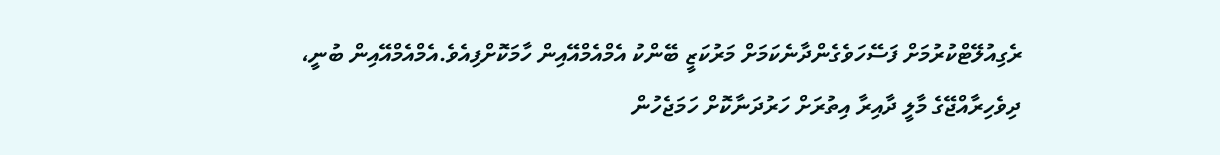ރެގިއުލޭޓްކުރުމަށް ފަސޭހަވެގެންދާނެކަމަށް މަރުކަޒީ ބޭންކު އެމްއެމްއޭއިން ހާމަކޮށްފިއެވެ.އެމްއެމްއޭއިން ބުނީ، ދިވެހިރާއްޖޭގެ މާލީ ދާއިރާ އިތުރަށް ހަރުދަނާކޮށް ހަމަޖެހުން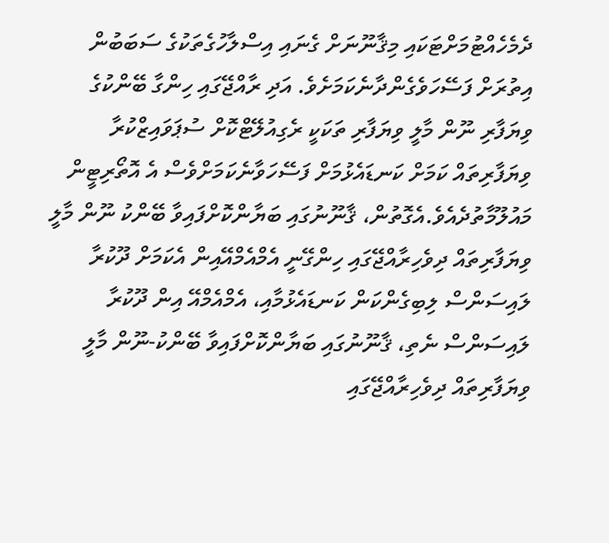ދެމެހެއްޓުމަށްޓަކައި މިޤާނޫނަށް ގެނައި އިސްލާހުގެތަކުގެ ސަބަބުން އިތުރަށް ފަސޭހަވެގެންދާނެކަމަށެވެ. އަދި ރާއްޖޭގައި ހިންގާ ބޭންކުގެ ވިޔަފާރި ނޫން މާލީ ވިޔަފާރި ތަކަކީ ރެގިއުލޭޓްކޮށް ސުޕަވައިޒްކުރާ ވިޔަފާރިތައް ކަމަށް ކަނޑައެޅުމަށް ފަސޭހަވާނެކަމަށްވެސް އެ އޮތޯރިޓީން މައުލޫމާތުދެއެވެ.އެގޮތުން، ޤާނޫނުގައި ބަޔާންކޮށްފައިވާ ބޭންކު ނޫން މާލީ ވިޔަފާރިތައް ދިވެހިރާއްޖޭގައި ހިންގޭނީ އެމްއެމްއޭއިން އެކަމަށް ދޫކުރާ ލައިސަންސް ލިބިގެންކަން ކަނޑައެޅުމާއި، އެމްއެމްއޭ އިން ދޫކުރާ ލައިސަންސް ނެތި، ޤާނޫނުގައި ބަޔާންކޮށްފައިވާ ބޭންކު-ނޫން މާލީ ވިޔަފާރިތައް ދިވެހިރާއްޖޭގައި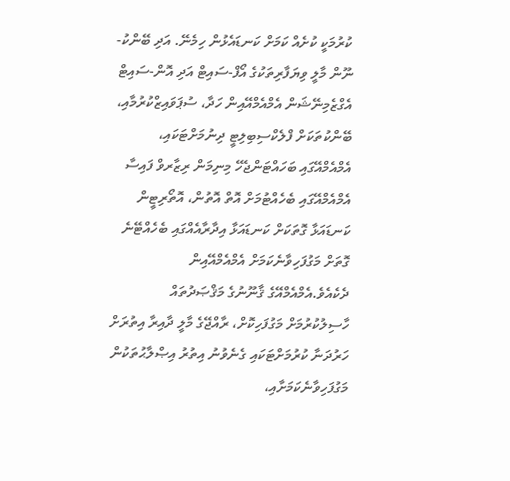ކުރުމަކީ ކުށެއް ކަމަށް ކަނޑައެޅުން ހިމެނޭ. އަދި ބޭންކު-ނޫން މާލީ ވިޔަފާރިތަކުގެ އޯފް-ސައިޓް އަދި އޮން-ސައިޓް އެގްޒެމިނޭޝަން އެމްއެމްއޭއިން ހަދާ، ސުޕަވައިޒްކުރުމާއި، ބޭންކުތަކަށް ފްލެކްސިބިލިޓީ ދިނުމަށްޓަކައި، އެމްއެމްއޭގައި ބަހައްޓަންޖެހޭ މިނިމަން ރިޒާރވް ފައިސާ އެމްއެމްއޭގައި ބެހެއްޓުމަށް އޮތް އޮތުން، އޮތޯރިޓީން ކަނޑައަޅާ ގޮތަކަށް ކަނޑައަޅާ އިދާރާއެއްގައި ބެހެއްޓޭނެ ގޮތަށް މަގުފަހިވާނެކަމަށް އެމްއެމްއޭއިން ދެކެއެވެ.އެމްއެމްއޭގެ ޤާނޫނުގެ މަޤްޞަދުތައް ހާސިލުކުރުމަށް މަގުފަހިކޮށް، ރާއްޖޭގެ މާލީ ދާއިރާ އިތުރަށް ހަރުދަނާ ކުރުމަށްޓަކައި ގެނެވުނު އިތުރު އިޞްލާޙުތަކުން މަގުފަހިވާނެކަމަށާއި،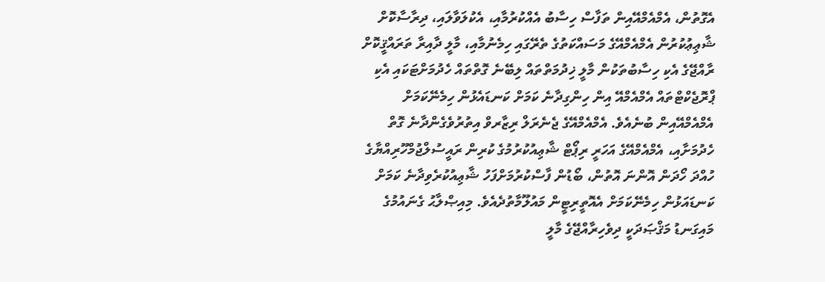އެގޮތުން، އެމްއެމްއޭއިން ތަފާސް ހިސާބު އެއްކުރުމާއި، އެކުލަވާލައި، ދިރާސާކޮށް ޝާޢިޢުކުރުން އެމްއެމްއޭގެ މަސައްކަތުގެ ތެރޭގައި ހިމެނުމާއި، މާލީ ދާއިރާ ތަރައްޤީކޮށް ރާއްޖޭގެ އެކި ހިސާބުތަކުން މާލީ ޚިދުމަތްތައް ލިބޭނެ ގޮތްތައް ހެދުމަށްޓަކައި އެކި ޕްރޮޖެކްޓްތައް އެމްއެމްއޭ އިން ހިންގިދާނެ ކަމަށް ކަނޑައެޅުން ހިމެނޭކަމަށް އެމްއެމްއޭއިން ބުނެއެވެ. އެމްއެމްއޭގެ ޖެނެރަލް ރިޒާރވް އިތުރުވެގެންދާނެ ގޮތް ހެދުމަށާއި، އެމްއެމްއޭގެ އަހަރީ ރިޕޯޓް ޝާޢިއުކުރުމުގެ ކުރިން ރައީސުލްޖުމްހޫރިއްޔާގެ ހުއްދަ ހޯދަން އޮންނަ އޮތުން، ބޯޑުން ފާސްކުރުމަށްފަހު ޝާޢިއުކުރެވިދާނެ ކަމަށް ކަނޑައަޅުން ހިމެނޭކަމަށް އެއޮތީރިޓީން މައުލޫމާތުދެއެވެ. މިއިޞްލާޙު ގެނައުމުގެ މައިގަނޑު މަޤްޞަދަކީ ދިވެހިރާއްޖޭގެ މާލީ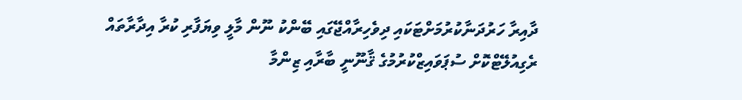ދާއިރާ ހަރުދަނާކުރުމަށްޓަކައި ދިވެހިރާއްޖޭގައި ބޭންކު ނޫން މާލީ ވިޔަފާރި ކުރާ އިދާރާތައް ރެގިއުލޭޓްކޮށް ސުޕަވައިޒްކުރުމުގެ ޤާނޫނީ ބާރާއި ޒިންމާ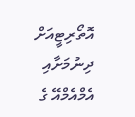އޮތޯރިޓީއަށް ދިނުމަށާއި އެމްއެމްއޭ ގެ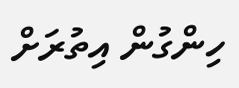ހިންގުން އިތުރަށް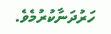ހަރުދަނާކުރުމެވެ.